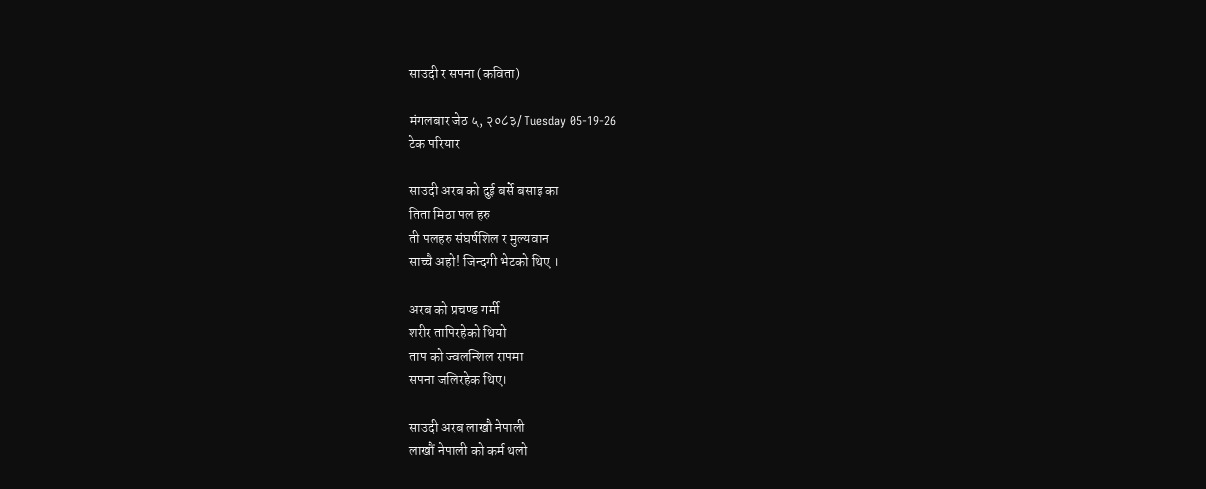साउदी र सपना (कविता)

मंगलबार जेठ ५, २०८३/ Tuesday 05-19-26
टेक परियार

साउदी अरब को दुई बर्से बसाइ का
तिता मिठा पल हरु
ती पलहरु संघर्षशिल र मुल्यवान
साच्चै अहो! जिन्दगी भेटको थिए ।

अरब को प्रचण्ड गर्मी
शरीर तापिरहेको थियो
ताप को ज्वलन्शिल रापमा
सपना जलिरहेक थिए।

साउदी अरब लाखौ नेपाली
लाखौं नेपाली को कर्म थलो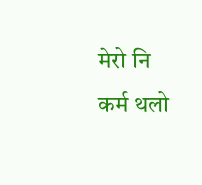मेरो नि कर्म थलो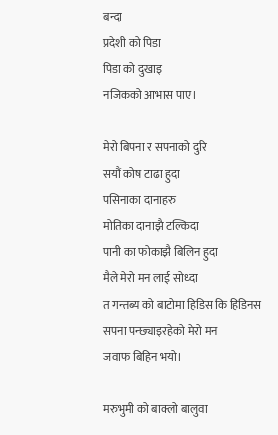बन्दा
प्रदेशी को पिडा
पिडा को दुखाइ
नजिकको आभास पाए।

मेरो बिपना र सपनाको दुरि
सयौं कोष टाढा हुदा
पसिनाका दानाहरु
मोतिका दानाझै टल्किदा
पानी का फोकाझै बिलिन हुदा
मैले मेरो मन लाई सोध्दा
त गन्तब्य को बाटोमा हिडिस कि हिडिनस
सपना पन्छ्याइरहेको मेरो मन
जवाफ बिहिन भयो।

मरुभुमी को बाक्लो बालुवा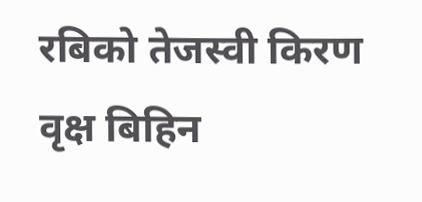रबिको तेजस्वी किरण
वृक्ष बिहिन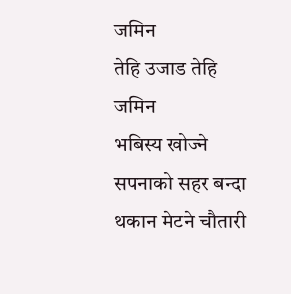जमिन
तेहि उजाड तेहि जमिन
भबिस्य खोज्ने
सपनाको सहर बन्दा
थकान मेटने चौतारी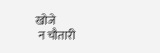खोजे
 न चौतारी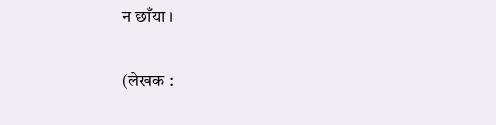न छाँया ।

(लेखक :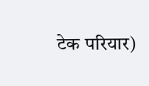टेक परियार)